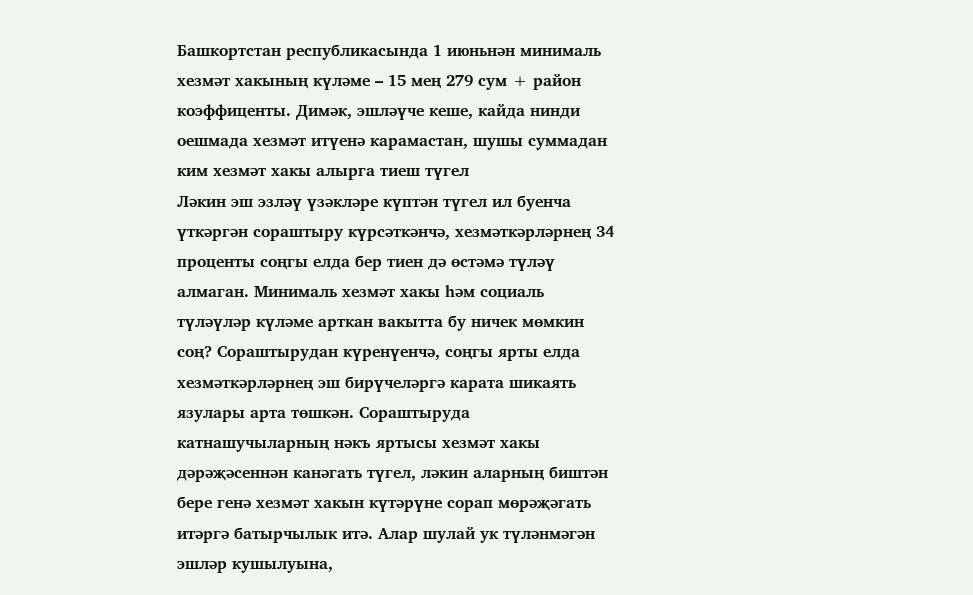Башкортстан республикасында 1 июньнән минималь хезмәт хакының күләме – 15 мең 279 сум + район коэффиценты. Димәк, эшләүче кеше, кайда нинди оешмада хезмәт итүенә карамастан, шушы суммадан ким хезмәт хакы алырга тиеш түгел
Ләкин эш эзләү үзәкләре күптән түгел ил буенча үткәргән сораштыру күрсәткәнчә, хезмәткәрләрнең 34 проценты соңгы елда бер тиен дә өстәмә түләү алмаган. Минималь хезмәт хакы һәм социаль түләүләр күләме арткан вакытта бу ничек мөмкин соң? Сораштырудан күренүенчә, соңгы ярты елда хезмәткәрләрнең эш бирүчеләргә карата шикаять язулары арта төшкән. Сораштыруда катнашучыларның нәкъ яртысы хезмәт хакы дәрәҗәсеннән канәгать түгел, ләкин аларның биштән бере генә хезмәт хакын күтәрүне сорап мөрәҗәгать итәргә батырчылык итә. Алар шулай ук түләнмәгән эшләр кушылуына,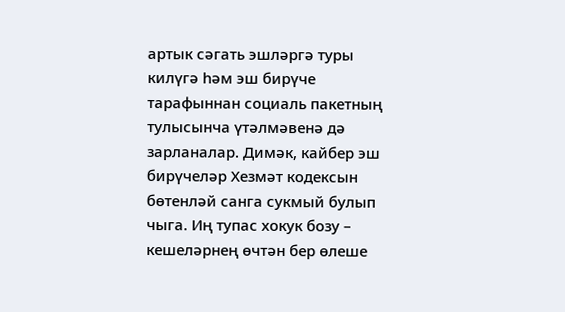артык сәгать эшләргә туры килүгә һәм эш бирүче тарафыннан социаль пакетның тулысынча үтәлмәвенә дә зарланалар. Димәк, кайбер эш бирүчеләр Хезмәт кодексын бөтенләй санга сукмый булып чыга. Иң тупас хокук бозу – кешеләрнең өчтән бер өлеше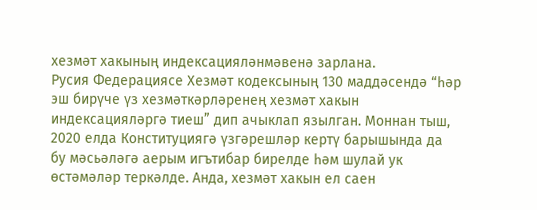хезмәт хакының индексацияләнмәвенә зарлана.
Русия Федерациясе Хезмәт кодексының 130 маддәсендә “һәр эш бирүче үз хезмәткәрләренең хезмәт хакын индексацияләргә тиеш” дип ачыклап язылган. Моннан тыш, 2020 елда Конституциягә үзгәрешләр кертү барышында да бу мәсьәләгә аерым игътибар бирелде һәм шулай ук өстәмәләр теркәлде. Анда, хезмәт хакын ел саен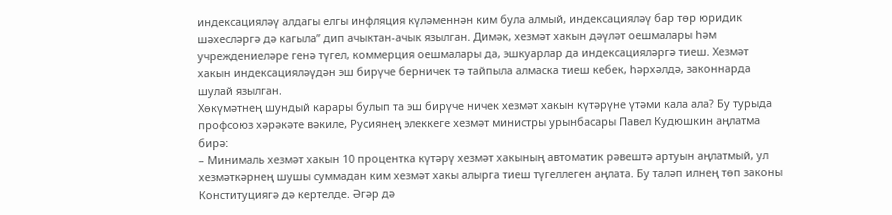индексацияләү алдагы елгы инфляция күләменнән ким була алмый, индексацияләү бар төр юридик шәхесләргә дә кагыла” дип ачыктан-ачык язылган. Димәк, хезмәт хакын дәүләт оешмалары һәм учреждениеләре генә түгел, коммерция оешмалары да, эшкуарлар да индексацияләргә тиеш. Хезмәт хакын индексацияләүдән эш бирүче берничек тә тайпыла алмаска тиеш кебек, һәрхәлдә, законнарда шулай язылган.
Хөкүмәтнең шундый карары булып та эш бирүче ничек хезмәт хакын күтәрүне үтәми кала ала? Бу турыда профсоюз хәрәкәте вәкиле, Русиянең элеккеге хезмәт министры урынбасары Павел Кудюшкин аңлатма бирә:
– Минималь хезмәт хакын 10 процентка күтәрү хезмәт хакының автоматик рәвештә артуын аңлатмый, ул хезмәткәрнең шушы суммадан ким хезмәт хакы алырга тиеш түгеллеген аңлата. Бу таләп илнең төп законы Конституциягә дә кертелде. Әгәр дә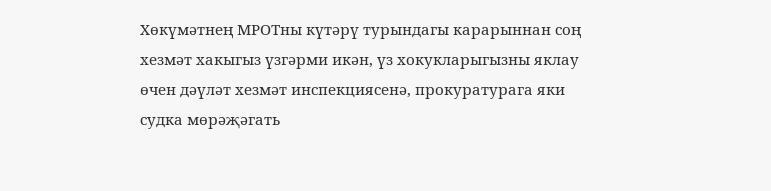Хөкүмәтнең МРОТны күтәрү турындагы карарыннан соң хезмәт хакыгыз үзгәрми икән, үз хокукларыгызны яклау өчен дәүләт хезмәт инспекциясенә, прокуратурага яки судка мөрәҗәгать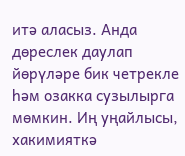итә аласыз. Анда дөреслек даулап йөрүләре бик четрекле һәм озакка сузылырга мөмкин. Иң уңайлысы, хакимияткә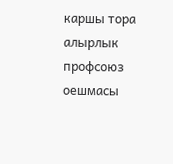каршы тора алырлык профсоюз оешмасы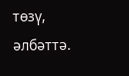төзү, әлбәттә.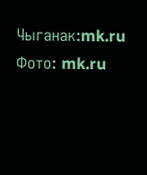Чыганак:mk.ru
Фото: mk.ru